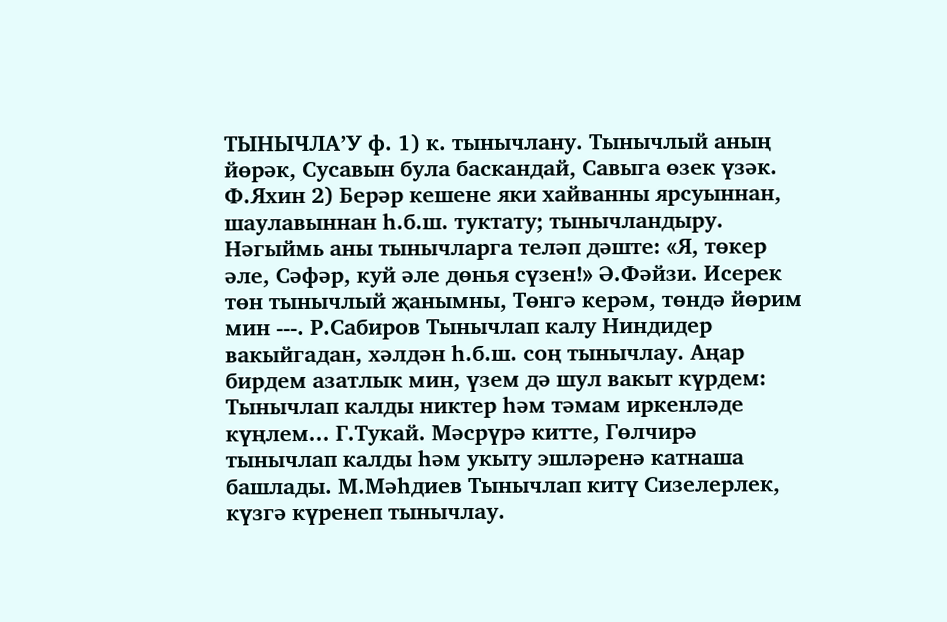ТЫНЫЧЛА’У ф. 1) к. тынычлану. Тынычлый аның йөрәк, Сусавын була баскандай, Савыга өзек үзәк. Ф.Яхин 2) Берәр кешене яки хайванны ярсуыннан, шаулавыннан һ.б.ш. туктату; тынычландыру. Нәгыймь аны тынычларга теләп дәште: «Я, төкер әле, Сәфәр, куй әле дөнья сүзен!» Ә.Фәйзи. Исерек төн тынычлый җанымны, Төнгә керәм, төндә йөрим мин ---. Р.Сабиров Тынычлап калу Ниндидер вакыйгадан, хәлдән һ.б.ш. соң тынычлау. Аңар бирдем азатлык мин, үзем дә шул вакыт күрдем: Тынычлап калды никтер һәм тәмам иркенләде күңлем... Г.Тукай. Мәсрүрә китте, Гөлчирә тынычлап калды һәм укыту эшләренә катнаша башлады. М.Мәһдиев Тынычлап китү Сизелерлек, күзгә күренеп тынычлау.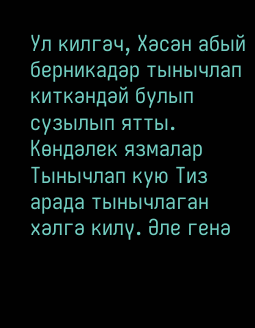Ул килгәч, Хәсән абый берникадәр тынычлап киткәндәй булып сузылып ятты. Көндәлек язмалар Тынычлап кую Тиз арада тынычлаган хәлгә килү. Әле генә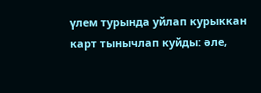үлем турында уйлап курыккан карт тынычлап куйды: әле,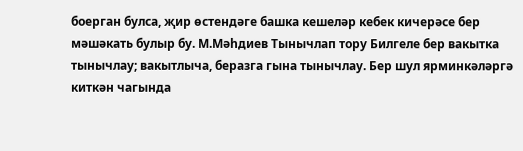боерган булса, җир өстендәге башка кешеләр кебек кичерәсе бер мәшәкать булыр бу. М.Мәһдиев Тынычлап тору Билгеле бер вакытка тынычлау; вакытлыча, беразга гына тынычлау. Бер шул ярминкәләргә киткән чагында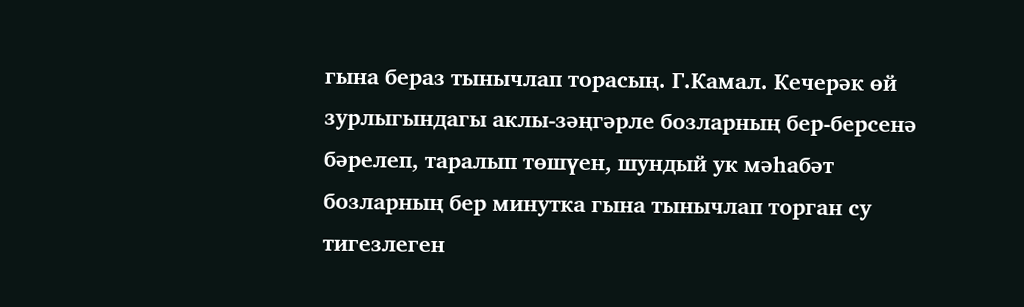гына бераз тынычлап торасың. Г.Камал. Кечерәк өй зурлыгындагы аклы-зәңгәрле бозларның бер-берсенә бәрелеп, таралып төшүен, шундый ук мәһабәт бозларның бер минутка гына тынычлап торган су тигезлеген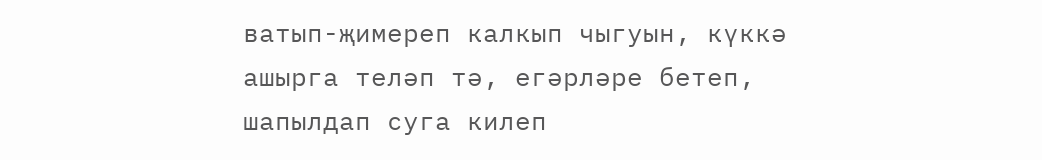ватып-җимереп калкып чыгуын, күккә ашырга теләп тә, егәрләре бетеп, шапылдап суга килеп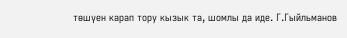төшүен карап тору кызык та, шомлы да иде. Г.Гыйльманов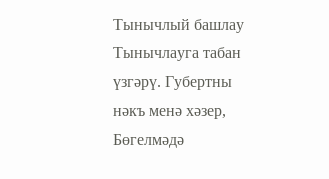Тынычлый башлау Тынычлауга табан үзгәрү. Губертны нәкъ менә хәзер, Бөгелмәдә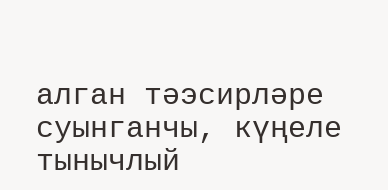алган тәэсирләре суынганчы, күңеле тынычлый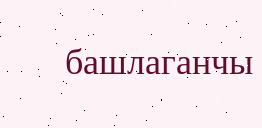башлаганчы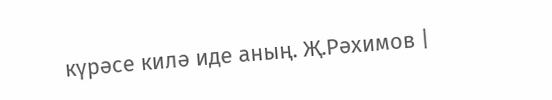күрәсе килә иде аның. Җ.Рәхимов |